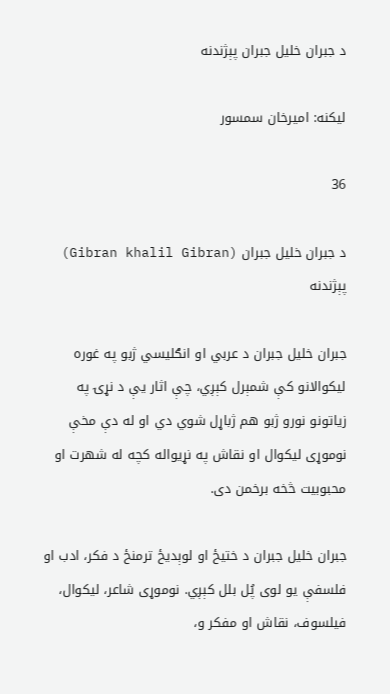د جبران خلیل جبران پېژندنه

لیکنه: اميرخان سمسور

36

د جبران خلیل جبران (Gibran khalil Gibran) پېژندنه

جبران خلیل جبران د عربي او انګليسي ژبو په غوره لیکوالانو کې شمېرل کېږي، چې اثار یې د نړۍ په زیاتونو نورو ژبو هم ژباړل شوي دي او له دې مخې نوموړی لیکوال او نقاش په نړیواله کچه له شهرت او محبوبیت څخه برخمن دی.

جبران خلیل جبران د ختیځ او لوېدیځ ترمنځ د فکر، ادب او فلسفې یو لوی پُل بلل کېږي. نوموړی شاعر، لیکوال، فیلسوف، نقاش او مفکر و،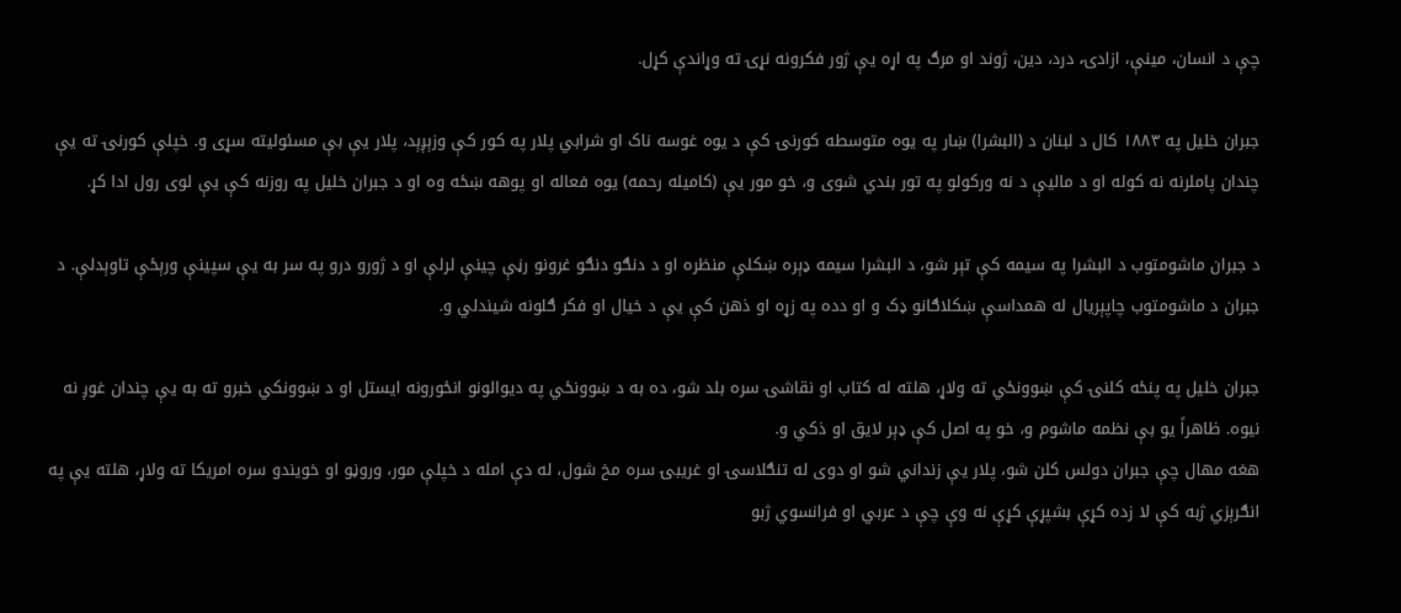چې د انسان، مینې، ازادۍ، درد، دین، ژوند او مرګ په اړه یې ژور فکرونه نړۍ ته وړاندې کړل.

جبران خلیل په ۱۸۸۳ کال د لبنان د (البشرا) ښار په یوه متوسطه کورنۍ کې د یوه غوسه ناک او شرابي پلار په کور کې وزېږېد، پلار یې بې مسئولیته سړی و. خپلې کورنۍ ته یې چندان پاملرنه نه کوله او د ماليې د نه ورکولو په تور بندي شوی و، خو مور یې (کامیله رحمه) یوه فعاله او پوهه ښځه وه او د جبران خلیل په روزنه کې یې لوی رول ادا کړ.

د جبران ماشومتوب د البشرا په سیمه کې تېر شو، د البشرا سیمه ډېره ښکلې منظره او د دنګو دنګو غرونو رڼې چینې لرلې او د ژورو درو په سر به یې سپینې ورېځې تاوېدلې. د جبران د ماشومتوب چاپېریال له همداسې ښکلاګانو ډک و او دده په زړه او ذهن کې یې د خیال او فکر ګلونه شیندلي و.

جبران خلیل په پنځه کلنۍ کې ښوونځي ته ولاړ، هلته له کتاب او نقاشۍ سره بلد شو، ده به د ښوونځي په دیوالونو انځورونه ایستل او د ښوونکي خبرو ته به یې چندان غوږ نه نیوه. ظاهراً یو بې نظمه ماشوم و، خو په اصل کې ډېر لایق او ذکي و.
هغه مهال چې جبران دولس کلن شو، پلار یې زنداني شو او دوی له تنګلاسۍ او غریبۍ سره مخ شول، له دې امله د خپلې مور، وروڼو او خويندو سره امریکا ته ولاړ، هلته یې په انګرېزي ژبه کې لا زده کړې بشپړې کړې نه وې چې د عربي او فرانسوي ژبو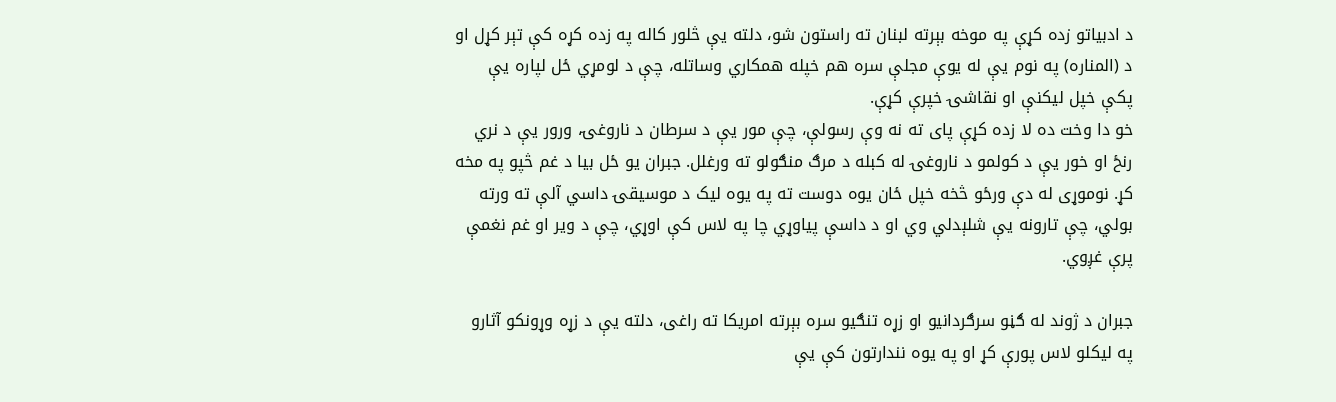د ادبیاتو زده کړې په موخه بېرته لبنان ته راستون شو، دلته یې څلور کاله په زده کړه کې تېر کړل او د (المناره) په نوم یې له یوې مجلې سره هم خپله همکاري وساتله، چې د لومړي ځل لپاره یې پکې خپل لیکنې او نقاشۍ خپرې کړې.
خو دا وخت ده لا زده کړې پای ته نه وې رسولې، چې مور یې د سرطان د ناروغۍ، ورور یې د نري رنځ او خور یې د کولمو د ناروغۍ له کبله د مرګ منګولو ته ورغلل. جبران یو ځل بیا د غم څپو په مخه کړ. نوموړی له دې ورځو څخه خپل ځان یوه دوست ته په یوه لیک د موسيقۍ داسي آلې ته ورته بولي، چې تارونه یې شلېدلي وي او د داسې پیاوړي چا په لاس کې اوړي، چې د وير او غم نغمې پرې غږوي.

جبران د ژوند له ګڼو سرګردانیو او زړه تنګيو سره بېرته امریکا ته راغی، دلته یې د زړه وړونکو آثارو په لیکلو لاس پورې کړ او په یوه نندارتون کې یې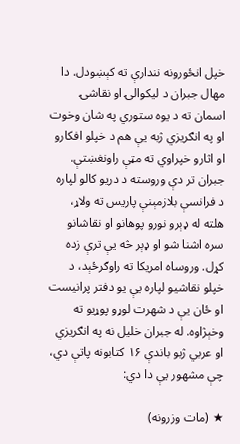خپل انځورونه نندارې ته کېښودل. دا مهال جبران د لیکوالۍ او نقاشۍ اسمان ته د یوه ستوري په شان وخوت او په انګريزي ژبه یې هم د خپلو افکارو او اثارو خپراوي ته مټې راونغښتې. جبران تر دې وروسته د دريو کالو لپاره د فرانسې بلازمېنې پاریس ته ولاړ، هلته له ډېرو نورو پوهانو او نقاشانو سره اشنا شو او ډېر څه یې ترې زده کړل. وروساه امریکا ته راوګرځېد، د خپلو نقاشيو لپاره یې یو دفتر پرانیست او ځان یې د شهرت لوړو پوړيو ته وخېژاوه. له جبران خلیل نه په انګریزي او عربي ژبو باندې ۱۶ کتابونه پاتې دي، چې مشهور یې دا دي:

★ (مات وزرونه)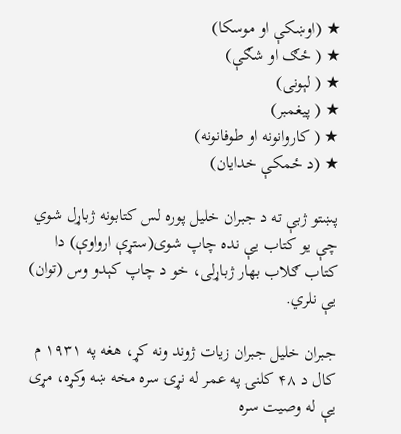★ (اوښکې او موسکا)
★ ( ځګ او شګې)
★ ( لېونی)
★ ( پيغمبر)
★ ( کاروانونه او طوفانونه)
★ (د ځمکې خدایان)

پښتو ژبې ته د جبران خلیل پوره لس کتابونه ژباړل شوي چې یو کتاب یې نده چاپ شوی(ستړې ارواوې) دا کتاب ګلاب بهار ژباړلی، خو د چاپ کېدو وس (توان) یې نلري.

جبران خلیل جبران زیات ژوند ونه کړ، هغه په ۱۹۳۱ م کال د ۴۸ کلنۍ په عمر له نړۍ سره مخه ښه وکړه، مړی یې له وصیت سره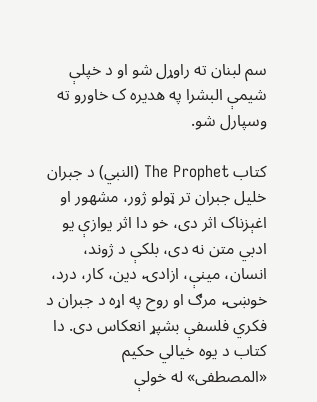سم لبنان ته راوړل شو او د خپلې شیمې البشرا په هدیره ک خاورو ته وسپارل شو.

کتاب The Prophet (النبي) د جبران خلیل جبران تر ټولو ژور، مشهور او اغېزناک اثر دی، خو دا اثر یوازې یو ادبي متن نه دی، بلکې د ژوند، انسان، مینې، ازادۍ، دین، کار، درد، خوښۍ، مرګ او روح په اړه د جبران د فکري فلسفې بشپړ انعکاس دی. دا کتاب د یوه خیالي حکیم «المصطفی» له خولې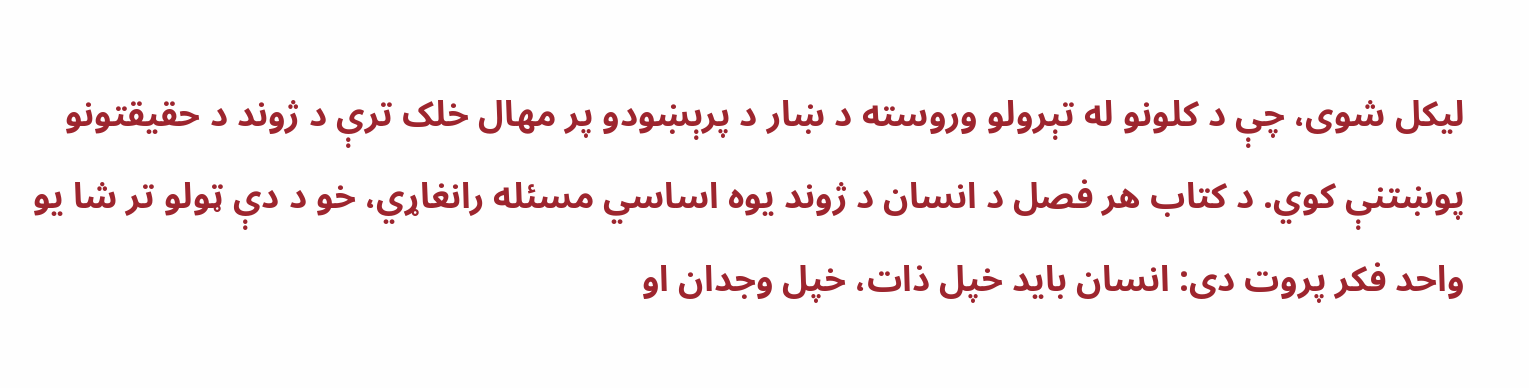لیکل شوی، چې د کلونو له تېرولو وروسته د ښار د پرېښودو پر مهال خلک ترې د ژوند د حقیقتونو پوښتنې کوي. د کتاب هر فصل د انسان د ژوند یوه اساسي مسئله رانغاړي، خو د دې ټولو تر شا یو واحد فکر پروت دی: انسان باید خپل ذات، خپل وجدان او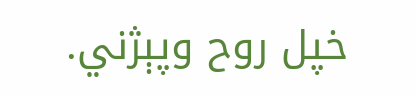خپل روح وپېژني.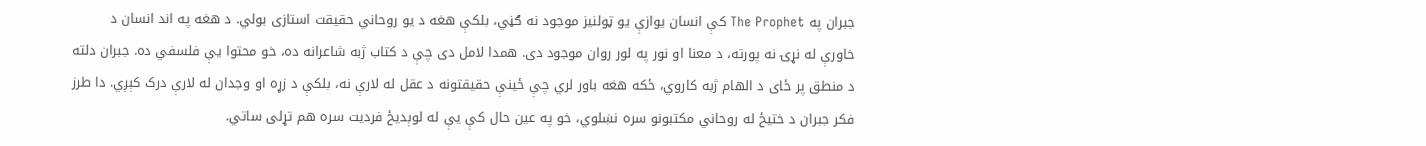جبران په The Prophet کې انسان یوازې یو ټولنیز موجود نه ګڼي، بلکې هغه د یو روحاني حقیقت استازی بولي. د هغه په اند انسان د خاورې له نړۍ نه پورته، د معنا او نور په لور روان موجود دی. همدا لامل دی چې د کتاب ژبه شاعرانه ده، خو محتوا یې فلسفي ده. جبران دلته د منطق پر ځای د الهام ژبه کاروي، ځکه هغه باور لري چې ځینې حقیقتونه د عقل له لارې نه، بلکې د زړه او وجدان له لارې درک کېږي. دا طرز فکر جبران د ختیځ له روحاني مکتبونو سره نښلوي، خو په عین حال کې یې له لوېدیځ فردیت سره هم تړلی ساتي.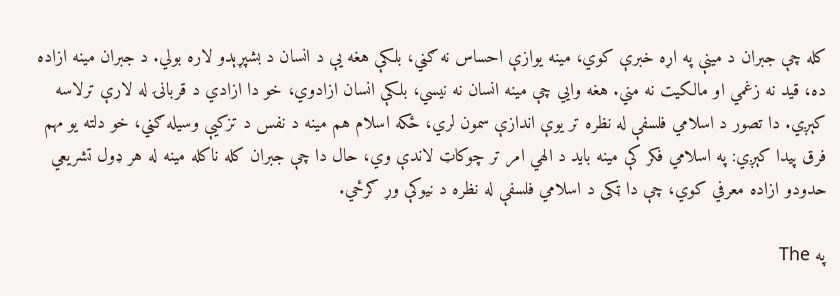کله چې جبران د مینې په اړه خبرې کوي، مینه یوازې احساس نه ګڼي، بلکې هغه یې د انسان د بشپړېدو لاره بولي. د جبران مینه ازاده ده، قید نه زغمي او مالکیت نه مني. هغه وایي چې مینه انسان نه نیسي، بلکې انسان ازادوي، خو دا ازادي د قربانۍ له لارې ترلاسه کېږي. دا تصور د اسلامي فلسفې له نظره تر یوې اندازې سمون لري، ځکه اسلام هم مینه د نفس د تزکیې وسیله ګڼي، خو دلته یو مهم فرق پیدا کېږي: په اسلامي فکر کې مینه باید د الهي امر تر چوکاټ لاندې وي، حال دا چې جبران کله ناکله مینه له هر ډول تشریعي حدودو ازاده معرفي کوي، چې دا ټکی د اسلامي فلسفې له نظره د نیوکې وړ ګرځي.

په The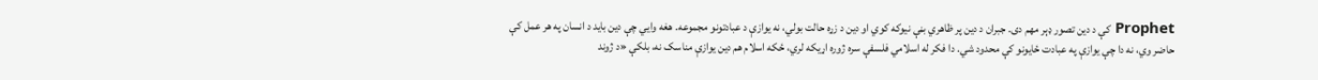Prophet کې د دین تصور ډېر مهم دی. جبران د دین پر ظاهري بڼې نیوکه کوي او دین د زړه حالت بولي، نه یوازې د عبادتونو مجموعه. هغه وایي چې دین باید د انسان په هر عمل کې حاضر وي، نه دا چې یوازې په عبادت ځایونو کې محدود شي. دا فکر له اسلامي فلسفې سره ژوره اړیکه لري، ځکه اسلام هم دین یوازې مناسک نه، بلکې «د ژوند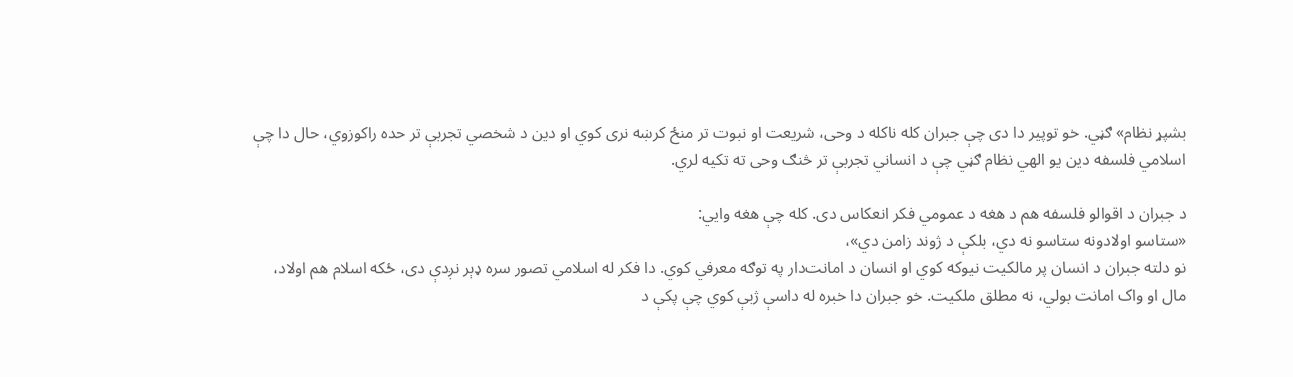بشپړ نظام» ګڼي. خو توپیر دا دی چې جبران کله ناکله د وحی، شریعت او نبوت تر منځ کرښه نری کوي او دین د شخصي تجربې تر حده راکوزوي، حال دا چې اسلامي فلسفه دین یو الهي نظام ګڼي چې د انساني تجربې تر څنګ وحی ته تکیه لري.

د جبران د اقوالو فلسفه هم د هغه د عمومي فکر انعکاس دی. کله چې هغه وایي:
«ستاسو اولادونه ستاسو نه دي، بلکې د ژوند زامن دي»،
نو دلته جبران د انسان پر مالکیت نیوکه کوي او انسان د امانت‌دار په توګه معرفي کوي. دا فکر له اسلامي تصور سره ډېر نږدې دی، ځکه اسلام هم اولاد، مال او واک امانت بولي، نه مطلق ملکیت. خو جبران دا خبره له داسې ژبې کوي چې پکې د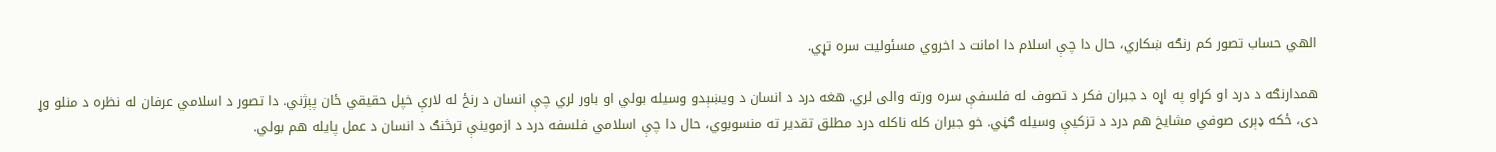الهي حساب تصور کم رنګه ښکاري، حال دا چې اسلام دا امانت د اخروي مسئولیت سره تړي.

همدارنګه د درد او کړاو په اړه د جبران فکر د تصوف له فلسفې سره ورته والی لري. هغه درد د انسان د ویښېدو وسیله بولي او باور لري چې انسان د رنځ له لارې خپل حقیقي ځان پېژني. دا تصور د اسلامي عرفان له نظره د منلو وړ دی، ځکه ډېری صوفي مشایخ هم درد د تزکیې وسیله ګڼي. خو جبران کله ناکله درد مطلق تقدیر ته منسوبوي، حال دا چې اسلامي فلسفه درد د ازموینې ترڅنګ د انسان د عمل پایله هم بولي.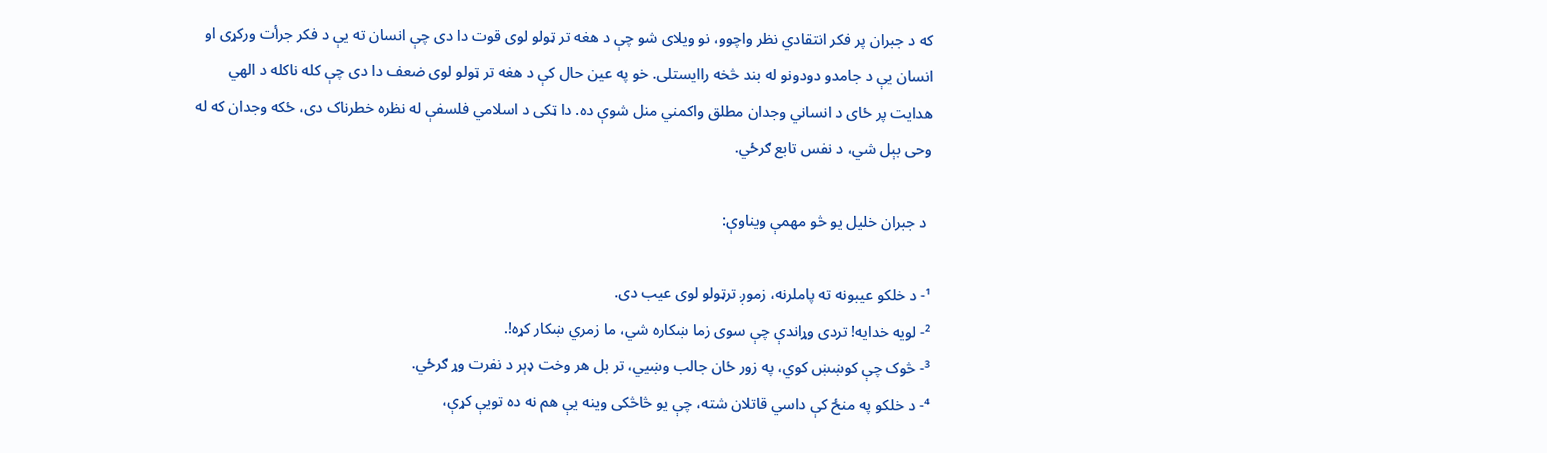که د جبران پر فکر انتقادي نظر واچوو، نو ویلای شو چې د هغه تر ټولو لوی قوت دا دی چې انسان ته یې د فکر جرأت ورکړی او انسان یې د جامدو دودونو له بند څخه راایستلی. خو په عین حال کې د هغه تر ټولو لوی ضعف دا دی چې کله ناکله د الهي هدایت پر ځای د انساني وجدان مطلق واکمني منل شوې ده. دا ټکی د اسلامي فلسفې له نظره خطرناک دی، ځکه وجدان که له وحی بېل شي، د نفس تابع ګرځي.

 د جبران خلیل یو څو مهمې ویناوې:

¹- د خلکو عیبونه ته پاملرنه، زموږ ترټولو لوی عیب دی.
²- لویه خدایه! تردی وړاندې چې سوی زما ښکاره شي، ما زمري ښکار کړه!.
³- څوک چې کوښښ کوي، په زور ځان جالب وښيي، تر بل هر وخت ډېر د نفرت وړ ګرځي.
⁴- د خلکو په منځ کې داسي قاتلان شته، چې یو څاڅکی وینه یې هم نه ده تویې کړې،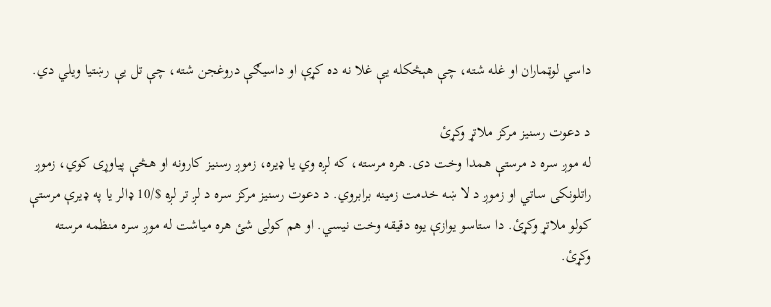داسي لوټماران او غله شته، چې هېڅکله یې غلا نه ده کړې او داسيګې دروغجن شته، چې تل یې رښتیا ویلي دي.

د دعوت رسنیز مرکز ملاتړ وکړئ
له موږ سره د مرستې همدا وخت دی. هره مرسته، که لږه وي یا ډیره، زموږ رسنیز کارونه او هڅې پیاوړی کوي، زموږ راتلونکی ساتي او زموږ د لا ښه خدمت زمینه برابروي. د دعوت رسنیز مرکز سره د لږ تر لږه $/10 ډالر یا په ډیرې مرستې کولو ملاتړ وکړئ. دا ستاسو یوازې یوه دقیقه وخت نیسي. او هم کولی شئ هره میاشت له موږ سره منظمه مرسته وکړئ.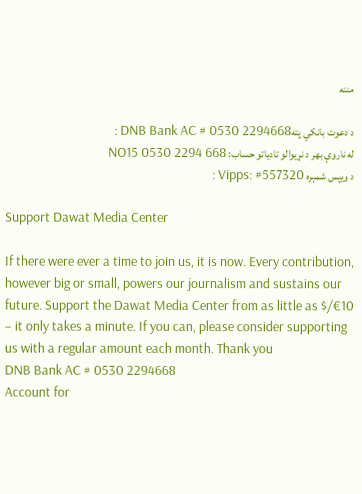مننه

د دعوت بانکي پتهDNB Bank AC # 0530 2294668 :
له ناروې بهر د نړیوالو تادیاتو حساب: NO15 0530 2294 668
د ویپس شمېره Vipps: #557320 :

Support Dawat Media Center

If there were ever a time to join us, it is now. Every contribution, however big or small, powers our journalism and sustains our future. Support the Dawat Media Center from as little as $/€10 – it only takes a minute. If you can, please consider supporting us with a regular amount each month. Thank you
DNB Bank AC # 0530 2294668
Account for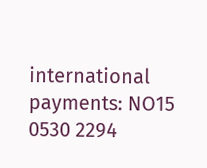international payments: NO15 0530 2294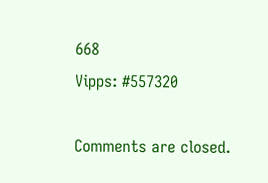668
Vipps: #557320

Comments are closed.